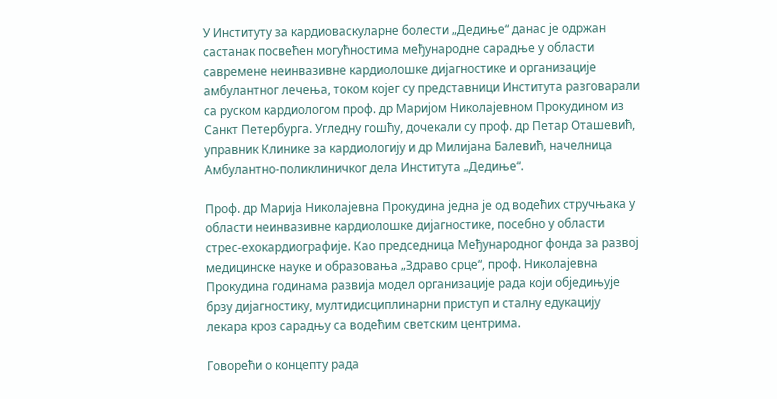У Институту за кардиоваскуларне болести „Дедиње“ данас је одржан састанак посвећен могућностима међународне сарадње у области савремене неинвазивне кардиолошке дијагностике и организације амбулантног лечења, током којег су представници Института разговарали са руском кардиологом проф. др Маријом Николајевном Прокудином из Санкт Петербурга. Угледну гошћу, дочекали су проф. др Петар Оташевић, управник Клинике за кардиологију и др Милијана Балевић, начелница Амбулантно-поликлиничког дела Института „Дедиње“.

Проф. др Марија Николајевна Прокудина једна је од водећих стручњака у области неинвазивне кардиолошке дијагностике, посебно у области стрес-ехокардиографије. Као председница Међународног фонда за развој медицинске науке и образовања „Здраво срце“, проф. Николајевна Прокудина годинама развија модел организације рада који обједињује брзу дијагностику, мултидисциплинарни приступ и сталну едукацију лекара кроз сарадњу са водећим светским центрима.

Говорећи о концепту рада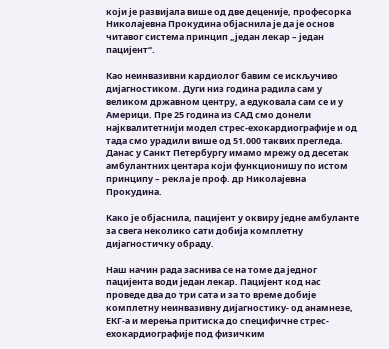који је развијала више од две деценије, професорка Николајевна Прокудина објаснила је да је основ читавог система принцип „један лекар – један пацијент“.

Као неинвазивни кардиолог бавим се искључиво дијагностиком. Дуги низ година радила сам у великом државном центру, а едуковала сам се и у Америци. Пре 25 година из САД смо донели најквалитетнији модел стрес-ехокардиографије и од тада смо урадили више од 51.000 таквих прегледа. Данас у Санкт Петербургу имамо мрежу од десетак амбулантних центара који функционишу по истом принципу – рекла је проф. др Николајевна Прокудина.

Како је објаснила, пацијент у оквиру једне амбуланте за свега неколико сати добија комплетну дијагностичку обраду.

Наш начин рада заснива се на томе да једног пацијента води један лекар. Пацијент код нас проведе два до три сата и за то време добије комплетну неинвазивну дијагностику- од анамнезе, ЕКГ-а и мерења притиска до специфичне стрес-ехокардиографије под физичким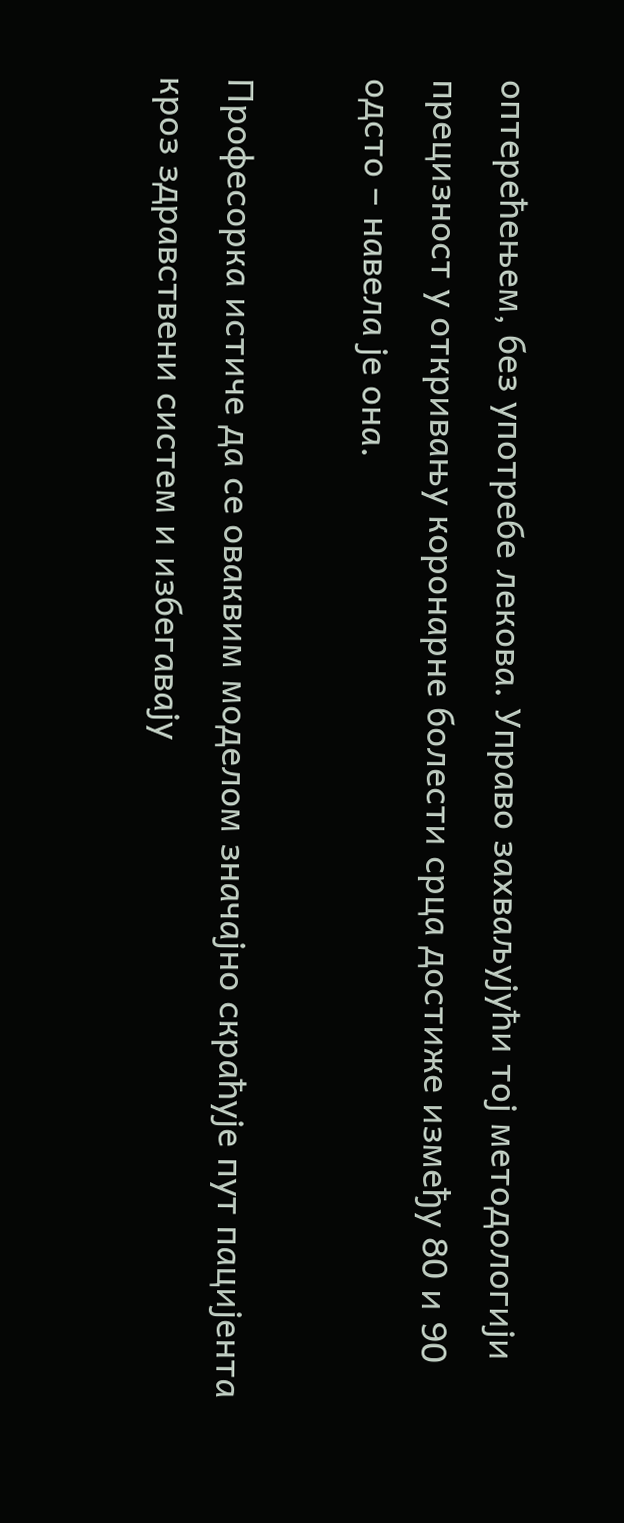оптерећењем, без употребе лекова. Управо захваљујући тој методологији прецизност у откривању коронарне болести срца достиже између 80 и 90 одсто – навела је она.

Професорка истиче да се оваквим моделом значајно скраћује пут пацијента кроз здравствени систем и избегавају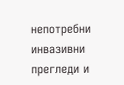непотребни инвазивни прегледи и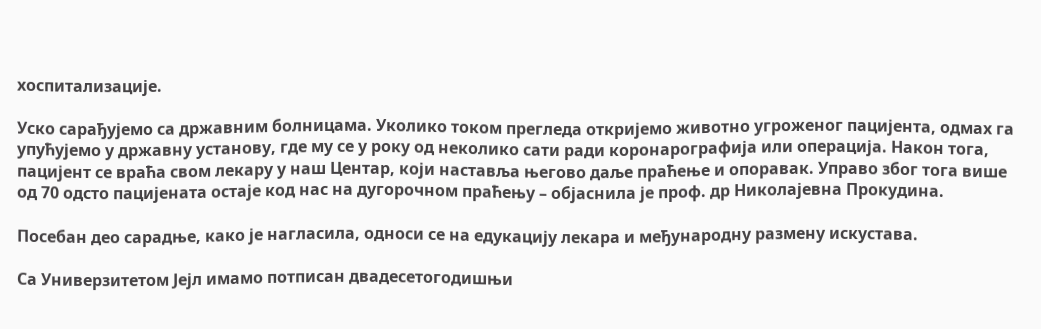хоспитализације.

Уско сарађујемо са државним болницама. Уколико током прегледа откријемо животно угроженог пацијента, одмах га упућујемо у државну установу, где му се у року од неколико сати ради коронарографија или операција. Након тога, пацијент се враћа свом лекару у наш Центар, који наставља његово даље праћење и опоравак. Управо због тога више од 70 одсто пацијената остаје код нас на дугорочном праћењу – објаснила је проф. др Николајевна Прокудина.

Посебан део сарадње, како је нагласила, односи се на едукацију лекара и међународну размену искустава.

Са Универзитетом Јејл имамо потписан двадесетогодишњи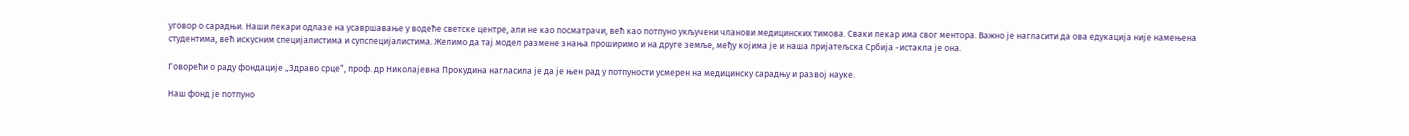уговор о сарадњи. Наши лекари одлазе на усавршавање у водеће светске центре, али не као посматрачи, већ као потпуно укључени чланови медицинских тимова. Сваки лекар има свог ментора. Важно је нагласити да ова едукација није намењена студентима, већ искусним специјалистима и супспецијалистима. Желимо да тај модел размене знања проширимо и на друге земље, међу којима је и наша пријатељска Србија -истакла је она.

Говорећи о раду фондације „Здраво срце“, проф. др Николајевна Прокудина нагласила је да је њен рад у потпуности усмерен на медицинску сарадњу и развој науке.

Наш фонд је потпуно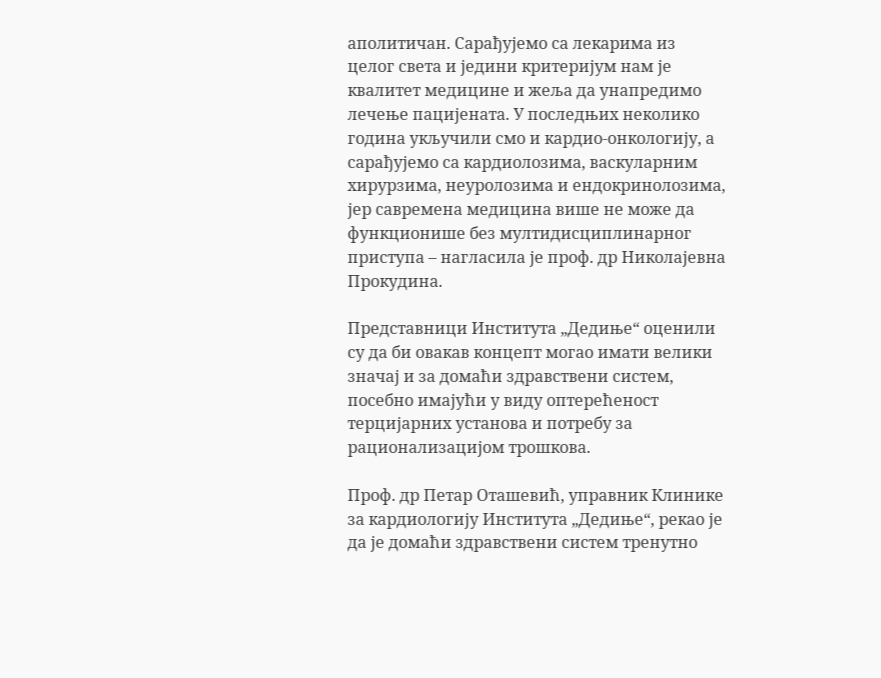аполитичан. Сарађујемо са лекарима из целог света и једини критеријум нам је квалитет медицине и жеља да унапредимо лечење пацијената. У последњих неколико година укључили смо и кардио-онкологију, а сарађујемо са кардиолозима, васкуларним хирурзима, неуролозима и ендокринолозима, јер савремена медицина више не може да функционише без мултидисциплинарног приступа – нагласила је проф. др Николајевна Прокудина.

Представници Института „Дедиње“ оценили су да би овакав концепт могао имати велики значај и за домаћи здравствени систем, посебно имајући у виду оптерећеност терцијарних установа и потребу за рационализацијом трошкова.

Проф. др Петар Оташевић, управник Клинике за кардиологију Института „Дедиње“, рекао је да је домаћи здравствени систем тренутно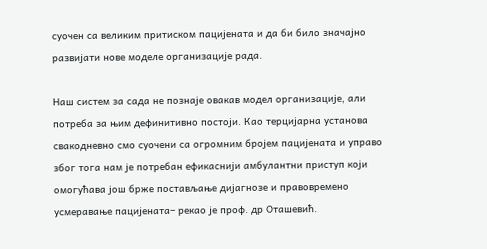суочен са великим притиском пацијената и да би било значајно развијати нове моделе организације рада.

Наш систем за сада не познаје овакав модел организације, али потреба за њим дефинитивно постоји. Као терцијарна установа свакодневно смо суочени са огромним бројем пацијената и управо због тога нам је потребан ефикаснији амбулантни приступ који омогућава још брже постављање дијагнозе и правовремено усмеравање пацијената– рекао је проф. др Оташевић.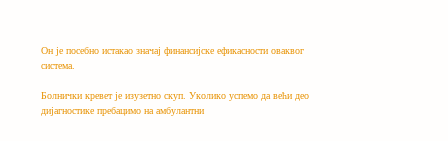Он је посебно истакао значај финансијске ефикасности оваквог система.

Болнички кревет је изузетно скуп. Уколико успемо да већи део дијагностике пребацимо на амбулантни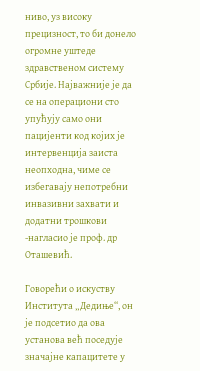ниво, уз високу прецизност, то би донело огромне уштеде здравственом систему Србије. Најважније је да се на операциони сто упућују само они пацијенти код којих је интервенција заиста неопходна, чиме се избегавају непотребни инвазивни захвати и додатни трошкови -нагласио је проф. др Оташевић.

Говорећи о искуству Института „Дедиње“, он је подсетио да ова установа већ поседује значајне капацитете у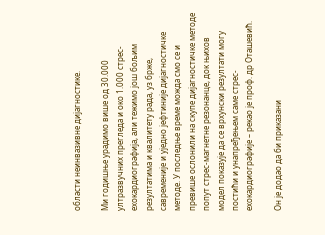области неинвазивне дијагностике.

Ми годишње урадимо више од 30.000 ултразвучних прегледа и око 1.000 стрес-ехокардиографија, али тежимо још бољим резултатима и квалитету рада, уз брже, савременије и уједно јефтиније дијагностичке методе. У последње време можда смо се и превише ослонили на скупе дијагностичке методе попут стрес-магнетне резонанце, док њихов модел показује да се врхунски резултати могу постићи и унапређењем саме стрес-ехокардиографије – рекао је проф. др Оташевић.

Он је додао да би приказани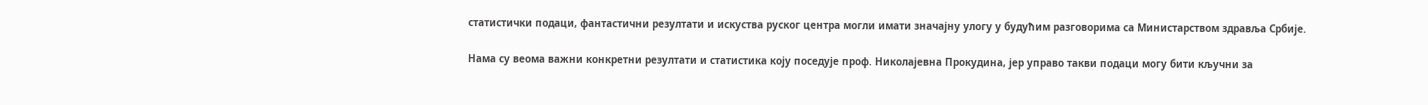статистички подаци, фантастични резултати и искуства руског центра могли имати значајну улогу у будућим разговорима са Министарством здравља Србије.

Нама су веома важни конкретни резултати и статистика коју поседује проф. Николајевна Прокудина, јер управо такви подаци могу бити кључни за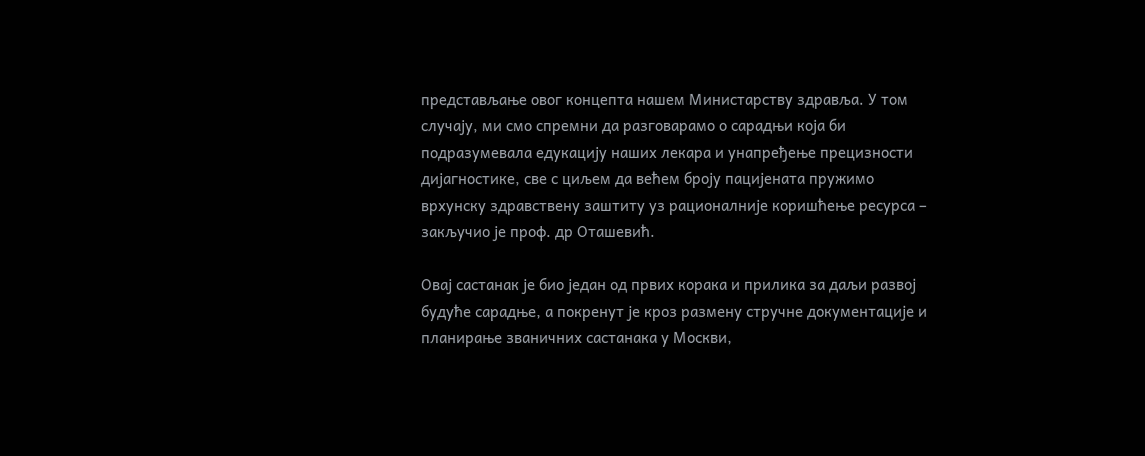представљање овог концепта нашем Министарству здравља. У том случају, ми смо спремни да разговарамо о сарадњи која би подразумевала едукацију наших лекара и унапређење прецизности дијагностике, све с циљем да већем броју пацијената пружимо врхунску здравствену заштиту уз рационалније коришћење ресурса – закључио је проф. др Оташевић.

Овај састанак је био један од првих корака и прилика за даљи развој будуће сарадње, а покренут је кроз размену стручне документације и планирање званичних састанака у Москви,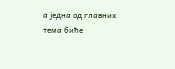а једна од главних тема биће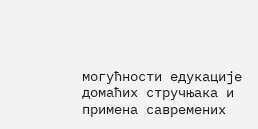могућности едукације домаћих стручњака и примена савремених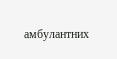амбулантних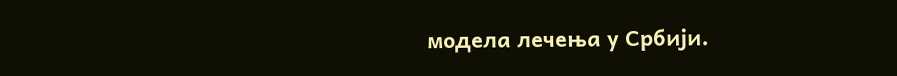модела лечења у Србији.